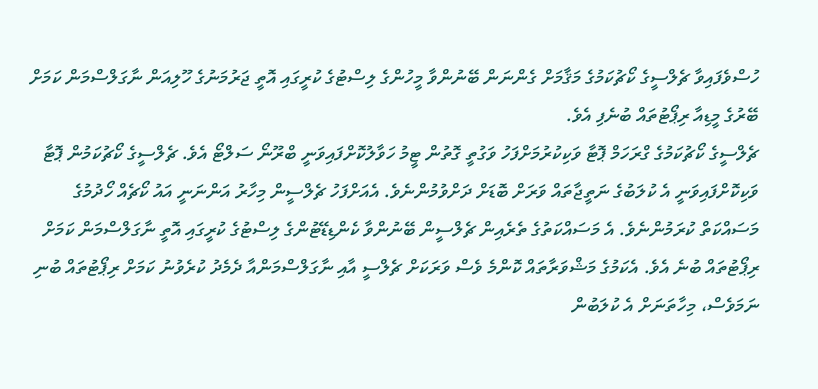ހުސްވެފައިވާ ޗެލްސީގެ ކޯޗުކަމުގެ މަޤާމަށް ގެންނަން ބޭނުންވާ މީހުންގެ ލިސްޓުގެ ކުރީގައި އޮތީ ޖަރުމަނުގެ ހޫލިއަން ނާގަލްސްމަން ކަމަށް ބޭރުގެ މީޑިއާ ރިޕޯޓުތައް ބުނެފި އެވެ.
ޗެލްސީގެ ކޯޗުކަމުގެ ގްރަހަމް ޕޮޓާ ވަކިކުރުމަށްފަހު ވަގުތީ ގޮތުން ޓީމު ހަވާލުކޮށްފައިވަނީ ބްރޫނޯ ސަލްޓޯ އެވެ. ޗެލްސީގެ ކޯޗުކަމުން ޕޮޓާ ވަކިކޮށްފައިވަނީ އެ ކުލަބުގެ ނަތީޖާތައް ވަރަށް ބޮޑަށް ދަށްވުމުންނެވެ. އެއަށްފަހު ޗެލްސީން މިހާރު އަންނަނީ އައު ކޯޗެއް ހޯދުމުގެ މަސައްކަތް ކުރަމުންނެވެ. އެ މަސައްކަތުގެ ތެރެއިން ޗެލްސީން ބޭނުންވާ ކެންޑިޑޭޓުންގެ ލިސްޓުގެ ކުރީގައި އޮތީ ނާގަލްސްމަން ކަމަށް ރިޕޯޓުތައް ބުނެ އެވެ. އެކަމުގެ މަޝްވަރާތައް ކޮންމެ ވެސް ވަރަކަށް ޗެލްސީ އާއި ނާގަލްސްމަންއާ ދެމެދު ކުރެވުނު ކަމަށް ރިޕޯޓުތައް ބުނި ނަމަވެސް، މިހާތަނަށް އެ ކުލަބުން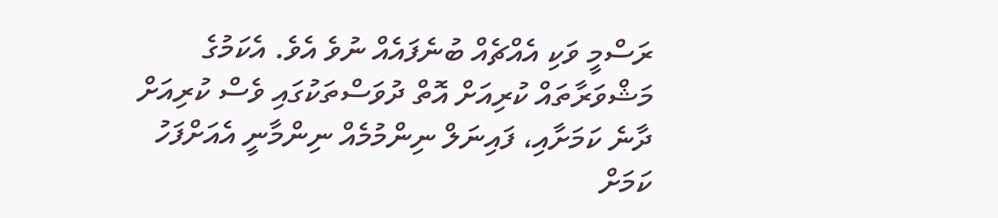ރަސްމީ ވަކި އެއްޗެއް ބުނެފައެއް ނުވެ އެވެ. އެކަމުގެ މަޝްވަރާތައް ކުރިއަށް އޮތް ދުވަސްތަކުގައި ވެސް ކުރިއަށް ދާނެ ކަމަށާއި، ފައިނަލް ނިންމުމެއް ނިންމާނީ އެއަށްފަހު ކަމަށް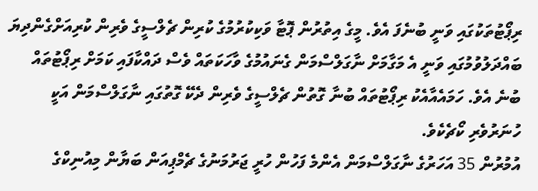ރިޕޯޓުތަކުގައި ވަނީ ބުނެފަ އެވެ. މީގެ އިތުރުން ޕޮޓާ ވަކިކުރުމުގެ ކުރިން ޗެލްސީގެ ވެރިން ކުރިއަށްގެންދިޔަ ބައްދަލުވުމުގައި ވަނީ އެ މަގާމަށް ނާގަލްސްމަން ގެނައުމުގެ ވާހަކަތައް ވެސް ދައްކާފައި ކަމަށް ރިޕޯޓުތައް ބުނެ އެވެ. ހަމައެއާއެކު ރިޕޯޓުތައް ބުނާ ގޮތުން ޗެލްސީގެ ވެރިން ދެކޭ ގޮތުގައި ނާގަލްސްމަން އަކީ ހުނަރުވެރި ކޯޗެކެވެ.
އުމުރުން 35 އަހަރުގެ ނާގަލްސްމަން އެންމެ ފަހުން ހުރީ ޖަރުމަނުގެ ޗެމްޕިއަން ބަޔާން މިއުނިކްގެ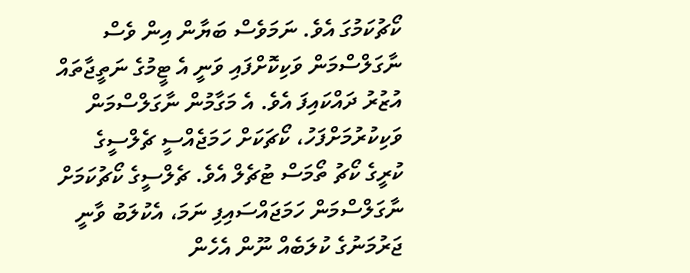ކޯޗުކަމުގަ އެވެ. ނަމަވެސް ބަޔާން އިން ވެސް ނާގަލްސްމަން ވަކިކޮށްފައި ވަނީ އެ ޓީމުގެ ނަތީޖާތައް އުޒުރު ދައްކައިފަ އެވެ. އެ މަގާމުން ނާގަލްސްމަން ވަކިކުރުމަށްފަހު، ކޯޗަކަށް ހަމަޖެއްސީ ޗެލްސީގެ ކުރީގެ ކޯޗު ތޯމަސް ޓުޗެލް އެވެ. ޗެލްސީގެ ކޯޗުކަމަށް ނާގަލްސްމަން ހަމަޖައްސައިފި ނަމަ، އެކުލަބު ވާނީ ޖަރުމަނުގެ ކުލަބެއް ނޫން އެހެން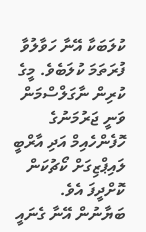ކުލަބަކާ އޭނާ ހަވާލުވާ ފުރަތަމަ ކުލަބެވެ. މީގެ ކުރިން ނާގަލްސްމަން ވަނީ ޖަރުމަނުގެ ހޮފެންހެއިމް އަދި އާރްބީ ލައިޕްޒިގަށް ކޯޗުކަން ކޮށްދީފަ އެވެ. ބަޔާނުން އޭނާ ގެނައީ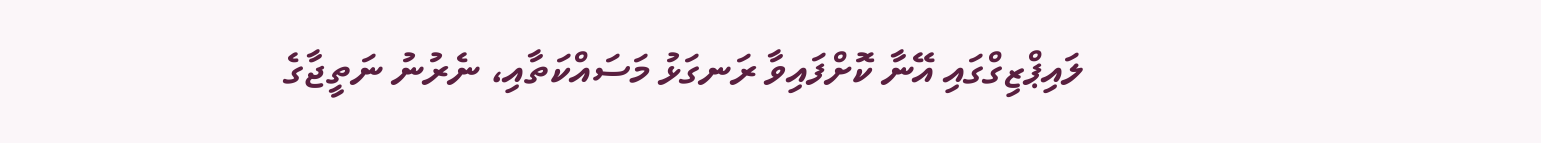ލައިޕްޒިގްގައި އޭނާ ކޮށްފައިވާ ރަނގަޅު މަސައްކަތާއި، ނެރުނު ނަތީޖާގެ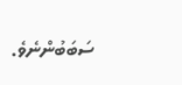ސަބަބުންނެވެ.